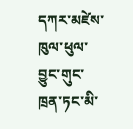དཀར་མཛེས་ཁུལ་ཕུལ་བྱུང་གུང་ཁྲན་ཏང་མི་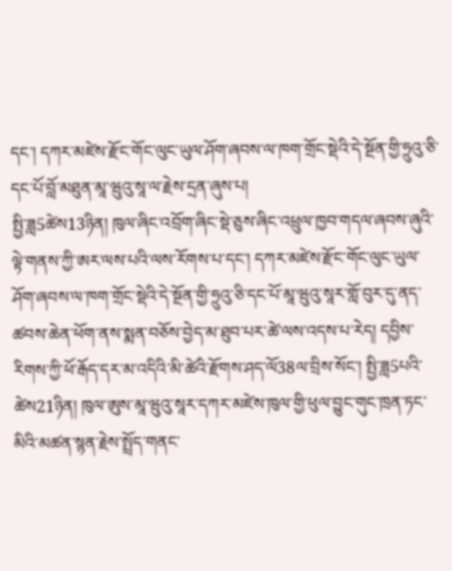དང་། དཀར་མཛེས་རྫོང་གོང་ལུང་ཡུལ་ཤོག་ཞབས་ལ་ཁག་གྲོང་སྡེའི་དེ་སྔོན་གྱི་ཧྲུའུ་ཅི་དང་པོ་བློ་མཐུན་མཱ་ཝུའུ་སཱ་ལ་རྗེས་དྲན་ཞུས་པ།
སྤྱི་ཟླ5ཚེས13ཉིན། ཁུལ་ཞིང་འབྲོག་ཞིང་སྡེ་ཅུས་ཞིང་འཕྲུལ་ཁྱབ་གདལ་ཞབས་ཞུའི་ལྟེ་གནས་ཀྱི་ཨར་ལས་པའི་ལས་རོགས་པ་དང་། དཀར་མཛེས་རྫོང་གོང་ལུང་ཡུལ་ཤོག་ཞབས་ལ་ཁག་གྲོང་སྡེའི་དེ་སྔོན་གྱི་ཧྲུའུ་ཅི་དང་པོ་མཱ་ཝུའུ་སཱར་གློ་བུར་དུ་ནད་ཚབས་ཆེན་ཕོག་ནས་སྨན་བཅོས་བྱེད་མ་ཐུབ་པར་ཚེ་ལས་འདས་པ་རེད། དབྱིས་རིགས་ཀྱི་ཕོ་རྒོད་དར་མ་འདིའི་མི་ཚེའི་རྫོགས་ཤད་ལོ38ལ་བྲིས་སོང་། སྤྱི་ཟླ5པའི་ཚེས21ཉིན། ཁུལ་ཨུས་མཱ་ཝུའུ་སཱར་དཀར་མཛེས་ཁུལ་གྱི་ཕུལ་བྱུང་གུང་ཁྲན་ཏང་མིའི་མཚན་སྙན་རྗེས་སྤྲོད་གནང་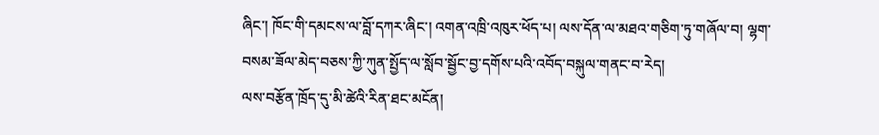ཞིང་། ཁོང་གི་དམངས་ལ་བློ་དཀར་ཞིང་། འགན་འཁྲི་འཁུར་ཕོད་པ། ལས་དོན་ལ་མཐའ་གཅིག་ཏུ་གཞོལ་བ། ལྷག་བསམ་ཟོལ་མེད་བཅས་ཀྱི་ཀུན་སྤྱོད་ལ་སློབ་སྦྱོང་བྱ་དགོས་པའི་འབོད་བསྐུལ་གནང་བ་རེད།
ལས་བརྩོན་ཁྲོད་དུ་མི་ཚེའི་རིན་ཐང་མངོན།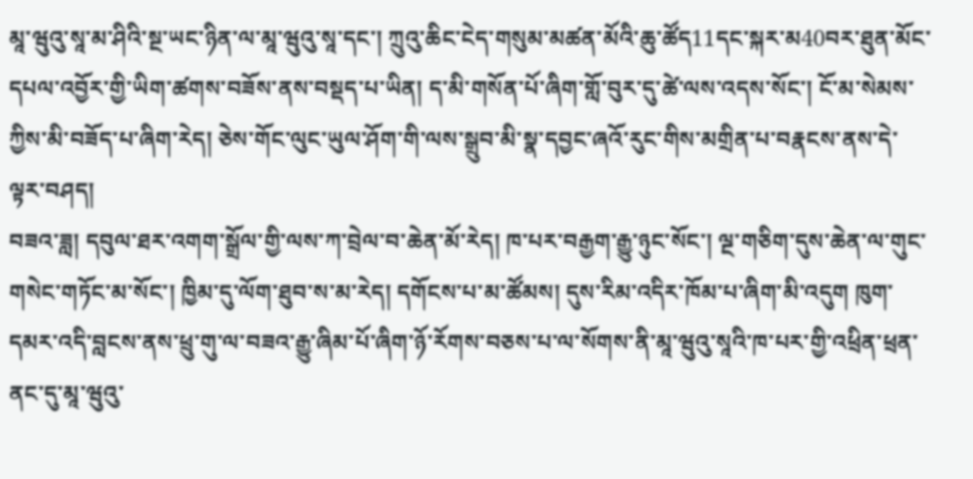མཱ་ཝུའུ་སཱ་མ་ཤིའི་སྔ་ཡང་ཉིན་ལ་མཱ་ཝུའུ་སཱ་དང་། ཀྲུའུ་ཆིང་ངེད་གསུམ་མཚན་མོའི་ཆུ་ཚོད11དང་སྐར་མ40བར་ཐུན་མོང་དཔལ་འབྱོར་གྱི་ཡིག་ཚགས་བཟོས་ནས་བསྡད་པ་ཡིན། ད་མི་གསོན་པོ་ཞིག་གློ་བུར་དུ་ཚེ་ལས་འདས་སོང་། ངོ་མ་སེམས་ཀྱིས་མི་བཟོད་པ་ཞིག་རེད། ཅེས་གོང་ལུང་ཡུལ་ཤོག་གི་ལས་སྒྲུབ་མི་སྣ་དབྱང་ཞའོ་རུང་གིས་མགྲིན་པ་བརྣངས་ནས་དེ་ལྟར་བཤད།
བཟའ་ཟླ། དབུལ་ཐར་འགག་སྒྲོལ་གྱི་ལས་ཀ་བྲེལ་བ་ཆེན་མོ་རེད། ཁ་པར་བརྒྱག་རྒྱུ་ཉུང་སོང་། ལྔ་གཅིག་དུས་ཆེན་ལ་གུང་གསེང་གཏོང་མ་སོང་། ཁྱིམ་དུ་ལོག་ཐུབ་ས་མ་རེད། དགོངས་པ་མ་ཚོམས། དུས་རིམ་འདིར་ཁོམ་པ་ཞིག་མི་འདུག ཁུག་དམར་འདི་བླངས་ནས་ཕྲུ་གུ་ལ་བཟའ་རྒྱུ་ཞིམ་པོ་ཞིག་ཉོ་རོགས་བཅས་པ་ལ་སོགས་ནི་མཱ་ཝུའུ་སཱའི་ཁ་པར་གྱི་འཕྲིན་ཕྲན་ནང་དུ་མཱ་ཝུའུ་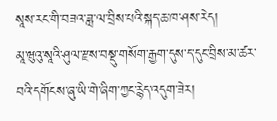སཱས་རང་གི་བཟའ་ཟླ་ལ་བྲིས་པའི་སྐད་ཆ་ཁ་ཤས་རེད།
མཱ་ཝུའུ་སཱའི་ཤུལ་རྫས་བསྡུ་གསོག་རྒྱག་དུས་ད་དུང་བྲིས་མ་ཚར་བའི་དགོངས་ཞུ་ཡི་གེ་ཞིག་ཀྱང་རྙེད་འདུག་ཟེར།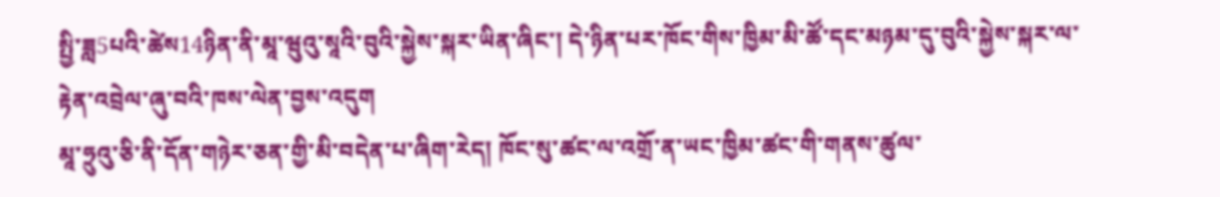སྤྱི་ཟླ5པའི་ཚེས14ཉིན་ནི་མཱ་ཝུའུ་སཱའི་བུའི་སྐྱེས་སྐར་ཡིན་ཞིང་། དེ་ཉིན་པར་ཁོང་གིས་ཁྱིམ་མི་ཚོ་དང་མཉམ་དུ་བུའི་སྐྱེས་སྐར་ལ་རྟེན་འབྲེལ་ཞུ་བའི་ཁས་ལེན་བྱས་འདུག
མཱ་ཧྲུའུ་ཅི་ནི་དོན་གཉེར་ཅན་གྱི་མི་བདེན་པ་ཞིག་རེད། ཁོང་སུ་ཚང་ལ་འགྲོ་ན་ཡང་ཁྱིམ་ཚང་གི་གནས་ཚུལ་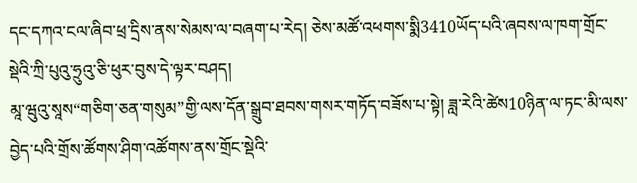དང་དཀའ་ངལ་ཞིབ་ཕྲ་དྲིས་ནས་སེམས་ལ་བཞག་པ་རེད། ཅེས་མཚོ་འཕགས་སྨི3410ཡོད་པའི་ཞབས་ལ་ཁག་གྲོང་སྡེའི་ཀྲི་པུའུ་ཧྲུའུ་ཅི་ཕུར་བུས་དེ་ལྟར་བཤད།
མཱ་ཝུའུ་སཱས“གཅིག་ཅན་གསུམ”གྱི་ལས་དོན་སྒྲུབ་ཐབས་གསར་གཏོད་བཟོས་པ་སྟེ། ཟླ་རེའི་ཚེས10ཉིན་ལ་ཏང་མི་ལས་བྱེད་པའི་གྲོས་ཚོགས་ཤིག་འཚོགས་ནས་གྲོང་སྡེའི་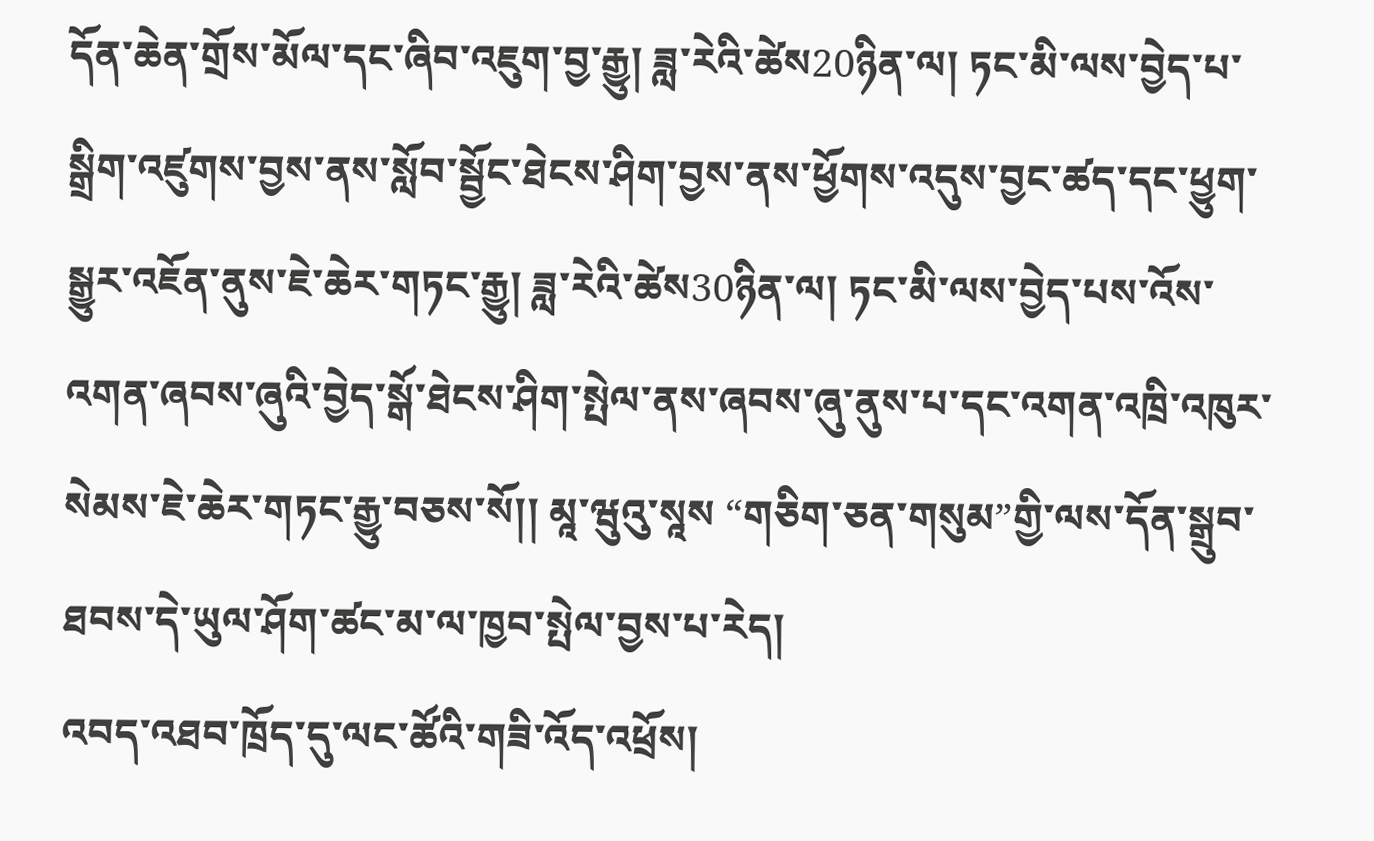དོན་ཆེན་གྲོས་མོལ་དང་ཞིབ་འཇུག་བྱ་རྒྱུ། ཟླ་རེའི་ཚེས20ཉིན་ལ། ཏང་མི་ལས་བྱེད་པ་སྒྲིག་འཛུགས་བྱས་ནས་སློབ་སྦྱོང་ཐེངས་ཤིག་བྱས་ནས་ཕྱོགས་འདུས་བྱང་ཚད་དང་ཕྱུག་སྒྱུར་འཇོན་ནུས་ཇེ་ཆེར་གཏང་རྒྱུ། ཟླ་རེའི་ཚེས30ཉིན་ལ། ཏང་མི་ལས་བྱེད་པས་འོས་འགན་ཞབས་ཞུའི་བྱེད་སྒོ་ཐེངས་ཤིག་སྤེལ་ནས་ཞབས་ཞུ་ནུས་པ་དང་འགན་འཁྲི་འཁུར་སེམས་ཇེ་ཆེར་གཏང་རྒྱུ་བཅས་སོ།། མཱ་ཝུའུ་སཱས “གཅིག་ཅན་གསུམ”གྱི་ལས་དོན་སྒྲུབ་ཐབས་དེ་ཡུལ་ཤོག་ཚང་མ་ལ་ཁྱབ་སྤེལ་བྱས་པ་རེད།
འབད་འཐབ་ཁྲོད་དུ་ལང་ཚོའི་གཟི་འོད་འཕྲོས།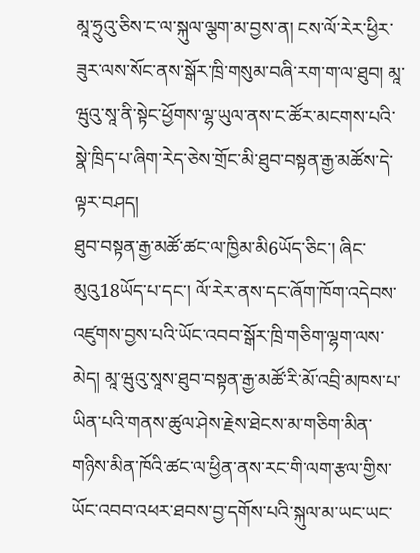མཱ་ཧྲུའུ་ཅིས་ང་ལ་སྐུལ་ལྕག་མ་བྱས་ན། ངས་ལོ་རེར་ཕྱིར་ཟུར་ལས་སོང་ནས་སྒོར་ཁྲི་གསུམ་བཞི་རག་ག་ལ་ཐུབ། མཱ་ཝུའུ་སཱ་ནི་སྟེང་ཕྱོགས་ལྷ་ཡུལ་ནས་ང་ཚོར་མངགས་པའི་སྣེ་ཁྲིད་པ་ཞིག་རེད་ཅེས་གྲོང་མི་ཐུབ་བསྟན་རྒྱ་མཚོས་དེ་ལྟར་བཤད།
ཐུབ་བསྟན་རྒྱ་མཚོ་ཚང་ལ་ཁྱིམ་མི6ཡོད་ཅིང་། ཞིང་མུའུ18ཡོད་པ་དང་། ལོ་རེར་ནས་དང་ཞོག་ཁོག་འདེབས་འཛུགས་བྱས་པའི་ཡོང་འབབ་སྒོར་ཁྲི་གཅིག་ལྷག་ལས་མེད། མཱ་ཝུའུ་སཱས་ཐུབ་བསྟན་རྒྱ་མཚོ་རི་མོ་འབྲི་མཁས་པ་ཡིན་པའི་གནས་ཚུལ་ཤེས་རྗེས་ཐེངས་མ་གཅིག་མིན་གཉིས་མིན་ཁོའི་ཚང་ལ་ཕྱིན་ནས་རང་གི་ལག་རྩལ་གྱིས་ཡོང་འབབ་འཕར་ཐབས་བྱ་དགོས་པའི་སྐུལ་མ་ཡང་ཡང་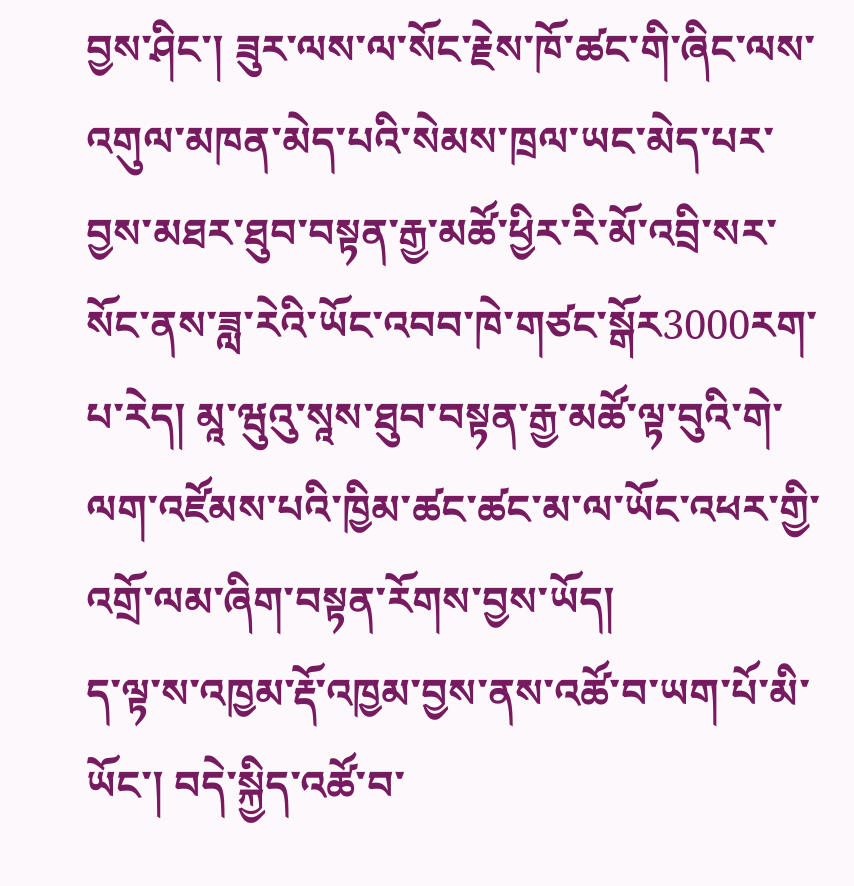བྱས་ཤིང་། ཟུར་ལས་ལ་སོང་རྗེས་ཁོ་ཚང་གི་ཞིང་ལས་འགུལ་མཁན་མེད་པའི་སེམས་ཁྲལ་ཡང་མེད་པར་བྱས་མཐར་ཐུབ་བསྟན་རྒྱ་མཚོ་ཕྱིར་རི་མོ་འབྲི་སར་སོང་ནས་ཟླ་རེའི་ཡོང་འབབ་ཁེ་གཙང་སྒོར3000རག་པ་རེད། མཱ་ཝུའུ་སཱས་ཐུབ་བསྟན་རྒྱ་མཚོ་ལྟ་བུའི་གེ་ལག་འཛོམས་པའི་ཁྱིམ་ཚང་ཚང་མ་ལ་ཡོང་འཕར་གྱི་འགྲོ་ལམ་ཞིག་བསྟན་རོགས་བྱས་ཡོད།
ད་ལྟ་ས་འཁྱམ་རྡོ་འཁྱམ་བྱས་ནས་འཚོ་བ་ཡག་པོ་མི་ཡོང་། བདེ་སྐྱིད་འཚོ་བ་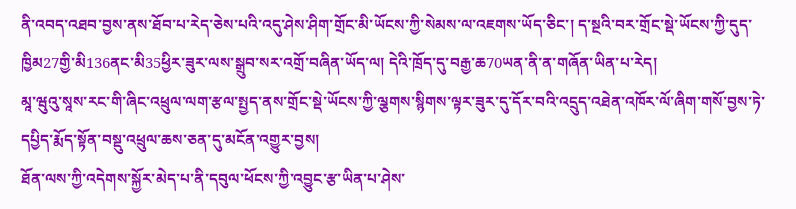ནི་འབད་འཐབ་བྱས་ནས་ཐོབ་པ་རེད་ཅེས་པའི་འདུ་ཤེས་ཤིག་གྲོང་མི་ཡོངས་ཀྱི་སེམས་ལ་འཇགས་ཡོད་ཅིང་། ད་སྔའི་བར་གྲོང་སྡེ་ཡོངས་ཀྱི་དུད་ཁྱིམ27གྱི་མི136ནང་མི35ཕྱིར་ཟུར་ལས་སྒྲུབ་སར་འགྲོ་བཞིན་ཡོད་ལ། དེའི་ཁྲོད་དུ་བརྒྱ་ཆ70ཡན་ནི་ན་གཞོན་ཡིན་པ་རེད།
མཱ་ཝུའུ་སཱས་རང་གི་ཞིང་འཕྲུལ་ལག་རྩལ་སྤྱད་ནས་གྲོང་སྡེ་ཡོངས་ཀྱི་ལྕགས་སྙིགས་ལྟར་ཟུར་དུ་དོར་བའི་འདྲུད་འཐེན་འཁོར་ལོ་ཞིག་གསོ་བྱས་ཏེ་དཔྱིད་རྨོད་སྟོན་བསྡུ་འཕྲུལ་ཆས་ཅན་དུ་མངོན་འགྱུར་བྱས།
ཐོན་ལས་ཀྱི་འདེགས་སྐྱོར་མེད་པ་ནི་དབུལ་ཕོངས་ཀྱི་འབྱུང་རྩ་ཡིན་པ་ཤེས་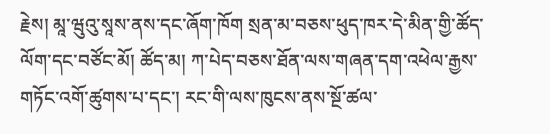རྗེས། མཱ་ཝུའུ་སཱས་ནས་དང་ཞོག་ཁོག སྲན་མ་བཅས་ཕུད་ཁར་དེ་མིན་གྱི་ཚོད་ལོག་དང་བཙོང་མོ། ཚོད་མ། ཀ་པེད་བཅས་ཐོན་ལས་གཞན་དག་འཕེལ་རྒྱས་གཏོང་འགོ་ཚུགས་པ་དང་། རང་གི་ལས་ཁུངས་ནས་སྔོ་ཚལ་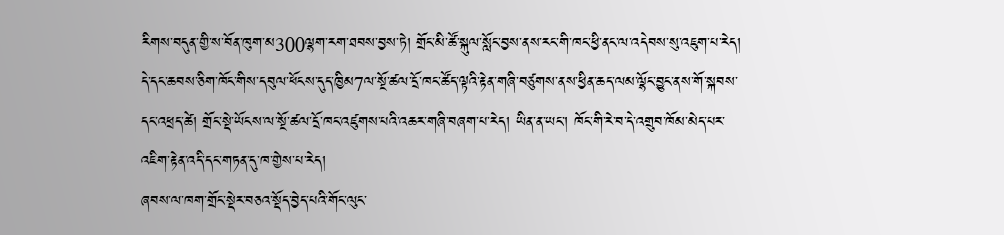རིགས་བདུན་གྱི་ས་བོན་ཁུག་མ300ལྷག་རག་ཐབས་བྱས་ཏེ། གྲོང་མི་ཚོ་སྐུལ་སློང་བྱས་ནས་རང་གི་ཁང་ཕྱི་ནང་ལ་འདེབས་སུ་འཇུག་པ་རེད། དེ་དང་ཆབས་ཅིག་ཁོང་གིས་དབུལ་ཕོངས་དུད་ཁྱིམ7ལ་སྔོ་ཚལ་དྲོ་ཁང་ཚོད་ལྟའི་རྟེན་གཞི་བཙུགས་ནས་ཕྱིན་ཆད་ལམ་ལྷོང་བྱུང་ནས་གོ་སྐབས་དང་འཕྲད་ཚེ། གྲོང་སྡེ་ཡོངས་ལ་སྔོ་ཚལ་དྲོ་ཁང་འཛུགས་པའི་འཆར་གཞི་བཞག་པ་རེད། ཡིན་ན་ཡང་། ཁོང་གི་རེ་བ་དེ་འགྲུབ་ཁོམ་མེད་པར་འཇིག་རྟེན་འདི་དང་གཏན་དུ་ཁ་གྱེས་པ་རེད།
ཞབས་ལ་ཁག་གྲོང་སྡེར་བཅའ་སྡོད་བྱེད་པའི་གོང་ལུང་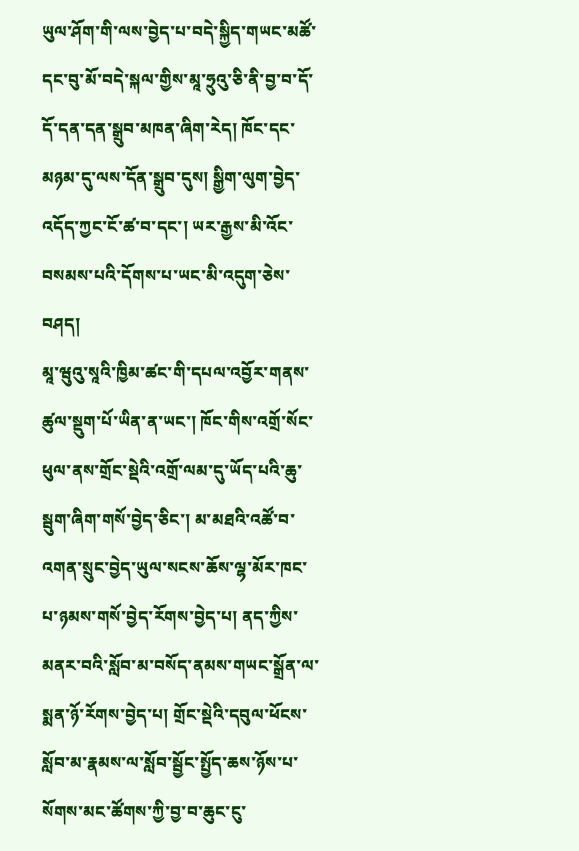ཡུལ་ཤོག་གི་ལས་བྱེད་པ་བདེ་སྐྱིད་གཡང་མཚོ་དང་བུ་མོ་བདེ་སྐལ་གྱིས་མཱ་ཧྲུའུ་ཅི་ནི་བྱ་བ་དོ་དོ་དན་དན་སྒྲུབ་མཁན་ཞིག་རེད། ཁོང་དང་མཉམ་དུ་ལས་དོན་སྒྲུབ་དུས། སྒྱིག་ལུག་བྱེད་འདོད་ཀྱང་ངོ་ཚ་བ་དང་། ཡར་རྒྱས་མི་འོང་བསམས་པའི་དོགས་པ་ཡང་མི་འདུག་ཅེས་བཤད།
མཱ་ཝུའུ་སཱའི་ཁྱིམ་ཚང་གི་དཔལ་འབྱོར་གནས་ཚུལ་སྡུག་པོ་ཡིན་ན་ཡང་། ཁོང་གིས་འགྲོ་སོང་ཕུལ་ནས་གྲོང་སྡེའི་འགྲོ་ལམ་དུ་ཡོད་པའི་ཆུ་སྦུག་ཞིག་གསོ་བྱེད་ཅིང་། མ་མཐའི་འཚོ་བ་འགན་སྲུང་བྱེད་ཡུལ་སངས་ཆོས་ལྷ་མོར་ཁང་པ་ཉམས་གསོ་བྱེད་རོགས་བྱེད་པ། ནད་ཀྱིས་མནར་བའི་སློབ་མ་བསོད་ནམས་གཡང་སྒྲོན་ལ་སྨན་ཉོ་རོགས་བྱེད་པ། གྲོང་སྡེའི་དབུལ་ཕོངས་སློབ་མ་རྣམས་ལ་སློབ་སྦྱོང་སྤྱོད་ཆས་ཉོས་པ་སོགས་མང་ཚོགས་ཀྱི་བྱ་བ་ཆུང་ངུ་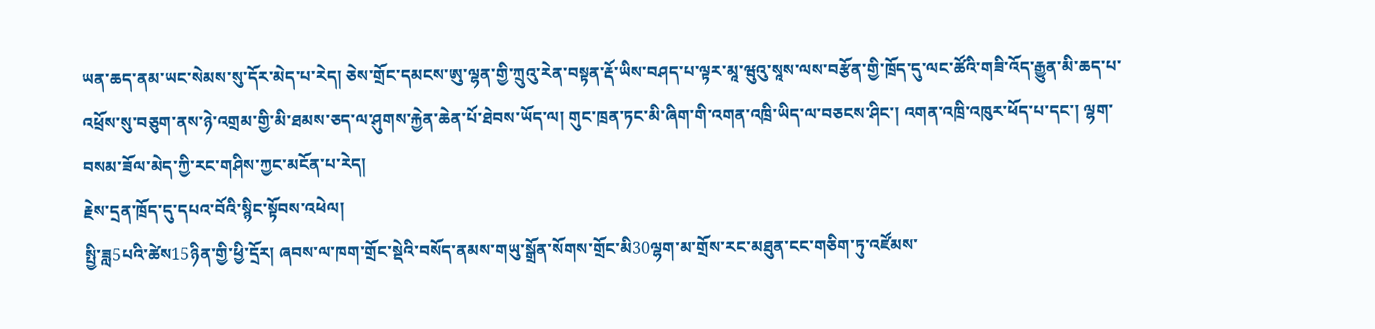ཡན་ཆད་ནམ་ཡང་སེམས་སུ་དོར་མེད་པ་རེད། ཅེས་གྲོང་དམངས་ཨུ་ལྷན་གྱི་ཀྲུའུ་རེན་བསྟན་རྡོ་ཡིས་བཤད་པ་ལྟར་མཱ་ཝུའུ་སཱས་ལས་བརྩོན་གྱི་ཁྲོད་དུ་ལང་ཚོའི་གཟི་འོད་རྒྱུན་མི་ཆད་པ་འཕྲོས་སུ་བཅུག་ནས་ཉེ་འགྲམ་གྱི་མི་ཐམས་ཅད་ལ་ཤུགས་རྐྱེན་ཆེན་པོ་ཐེབས་ཡོད་ལ། གུང་ཁྲན་ཏང་མི་ཞིག་གི་འགན་འཁྲི་ཡིད་ལ་བཅངས་ཤིང་། འགན་འཁྲི་འཁུར་ཕོད་པ་དང་། ལྷག་བསམ་ཟོལ་མེད་ཀྱི་རང་གཤིས་ཀྱང་མངོན་པ་རེད།
རྗེས་དྲན་ཁྲོད་དུ་དཔའ་བོའི་སྙིང་སྟོབས་འཕེལ།
སྤྱི་ཟླ5པའི་ཚེས15ཉིན་གྱི་ཕྱི་དྲོར། ཞབས་ལ་ཁག་གྲོང་སྡེའི་བསོད་ནམས་གཡུ་སྒྲོན་སོགས་གྲོང་མི30ལྷག་མ་གྲོས་རང་མཐུན་ངང་གཅིག་ཏུ་འཛོམས་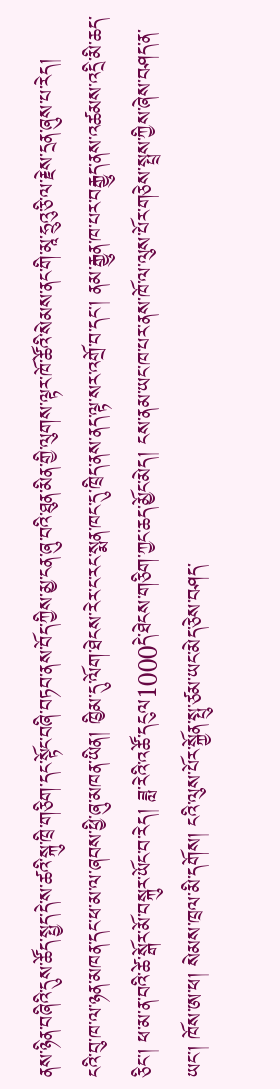ནས་ཉིན་བཞིའི་དུས་ཚོད་སྤྱད་དེ་ས་ཚའི་སྐུ་ཁྲི་གཅིག་དང་སྟོང་བཞི་བཏབ་ནས་བོད་ཀྱིས་མྱ་ངན་ཞུ་བའི་ཐུན་མིན་གྱི་ལུགས་ལྟར་ཁོ་ཚོའི་སེམས་ནང་གི་མཱ་ཧྲུའུ་ཅི་ལ་རྗེས་དྲན་ཞུས་པ་རེད།
ངའི་བུ་ཁ་ལ་ཉན་མཁན་དང་ཕ་མ་ལ་ཞབས་ཕྱི་ཞུ་མཁན་ཡིན། ཁྱིམ་དུ་ལོག་ཐེངས་རེར་ང་རང་སྨན་ཁང་དུ་ཁྲིད་ནས་ནད་ལྟ་སར་འགྲོ་བ་དང་། ནམ་རྒྱུན་ཁ་པར་བརྒྱུད་ནས་འཚམས་འདྲི་མི་ཆད་ཅིང་། ཕ་མ་ན་བའི་ཚེ་སྒོར་མོ་བསྐུར་ཡོང་བ་རེད། ཟླ་རེའི་འཚོ་དངུལ1000དེ་ཐེངས་གཅིག་ཀྱང་ཆད་མྱོང་མེད། ངས་ནམ་ཡང་ཁ་པར་ནས་ཁོ་ལ་ལུས་པོར་གཅེས་སྤྲས་ཀྱིས་ཞེས་བཤད་ན་ཡང་། ཁོས་ཨ་ཕ། སེམས་ཁྲལ་མི་དགོས། ངའི་ལུས་པོར་སྐྱོན་སྤུ་ཙམ་ཡང་མེད་ཅེས་བཤད་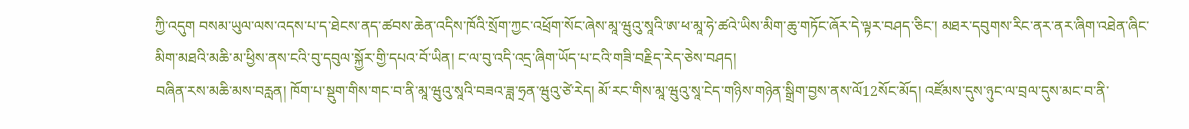ཀྱི་འདུག བསམ་ཡུལ་ལས་འདས་པ་ད་ཐེངས་ནད་ཚབས་ཆེན་འདིས་ཁོའི་སྲོག་ཀྱང་འཕྲོག་སོང་ཞེས་མཱ་ཝུའུ་སཱའི་ཨ་ཕ་མཱ་ཧེ་ཚའེ་ཡིས་མིག་ཆུ་གཏོང་ཞོར་དེ་ལྟར་བཤད་ཅིང་། མཐར་དབུགས་རིང་ནར་ནར་ཞིག་འཐེན་ཞིང་མིག་མཐའི་མཆི་མ་ཕྱིས་ནས་ངའི་བུ་དབུལ་སྐྱོར་གྱི་དཔའ་བོ་ཡིན། ང་ལ་བུ་འདི་འདྲ་ཞིག་ཡོད་པ་ངའི་གཟི་བརྗིད་རེད་ཅེས་བཤད།
བཞིན་རས་མཆི་མས་བརླན། ཁོག་པ་སྡུག་གིས་གང་བ་ནི་མཱ་ཝུའུ་སཱའི་བཟའ་ཟླ་ཧྲན་ཝུའུ་ཙེ་རེད། མོ་རང་གིས་མཱ་ཝུའུ་སཱ་ངེད་གཉིས་གཉེན་སྒྲིག་བྱས་ནས་ལོ12སོང་མོད། འཛོམས་དུས་ཉུང་ལ་བྲལ་དུས་མང་བ་ནི་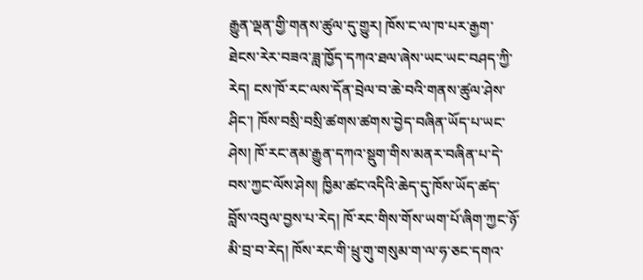རྒྱུན་ལྡན་གྱི་གནས་ཚུལ་དུ་གྱུར། ཁོས་ང་ལ་ཁ་པར་རྒྱག་ཐེངས་རེར་བཟའ་ཟླ་ཁྱོད་དཀའ་ཐལ་ཞེས་ཡང་ཡང་བཤད་ཀྱི་རེད། ངས་ཁོ་རང་ལས་དོན་བྲེལ་བ་ཆེ་བའི་གནས་ཚུལ་ཤེས་ཤིང་། ཁོས་བསྲི་བསྲི་ཚགས་ཚགས་བྱེད་བཞིན་ཡོད་པ་ཡང་ཤེས། ཁོ་རང་ནམ་རྒྱུན་དཀའ་སྡུག་གིས་མནར་བཞིན་པ་དེ་བས་ཀྱང་ལོས་ཤེས། ཁྱིམ་ཚང་འདིའི་ཆེད་དུ་ཁོས་ཡོད་ཚད་བློས་འབུལ་བྱས་པ་རེད། ཁོ་རང་གིས་གོས་ཡག་པོ་ཞིག་ཀྱང་ཉོ་མི་བྲ་བ་རེད། ཁོས་རང་གི་ཕྲུ་གུ་གསུམ་ག་ལ་ཧ་ཅང་དགའ་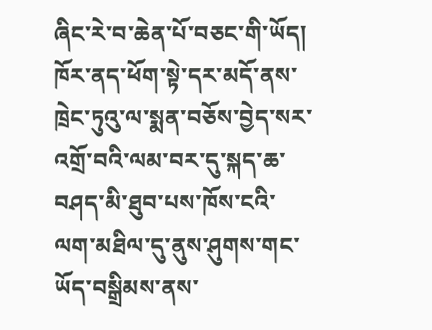ཞིང་རེ་བ་ཆེན་པོ་བཅང་གི་ཡོད། ཁོར་ནད་ཕོག་སྟེ་དར་མདོ་ནས་ཁྲེང་ཏུའུ་ལ་སྨན་བཅོས་བྱེད་སར་འགྲོ་བའི་ལམ་བར་དུ་སྐད་ཆ་བཤད་མི་ཐུབ་པས་ཁོས་ངའི་ལག་མཐིལ་དུ་ནུས་ཤུགས་གང་ཡོད་བསྒྲིམས་ནས་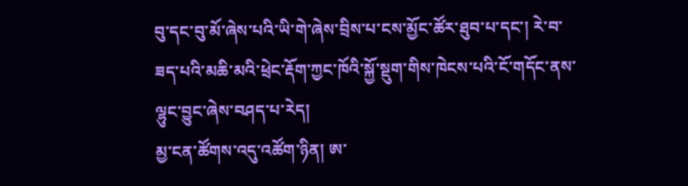བུ་དང་བུ་མོ་ཞེས་པའི་ཡི་གེ་ཞེས་བྲིས་པ་ངས་མྱོང་ཚོར་ཐུབ་པ་དང་། རེ་བ་ཟད་པའི་མཆི་མའི་ཕྲེང་རྡོག་ཀྱང་ཁོའི་སྐྱོ་སྡུག་གིས་ཁེངས་པའི་ངོ་གདོང་ནས་ལྷུང་བྱུང་ཞེས་བཤད་པ་རེད།
མྱ་ངན་ཚོགས་འདུ་འཚོག་ཉིན། ཨ་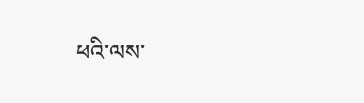ཕའི་ལས་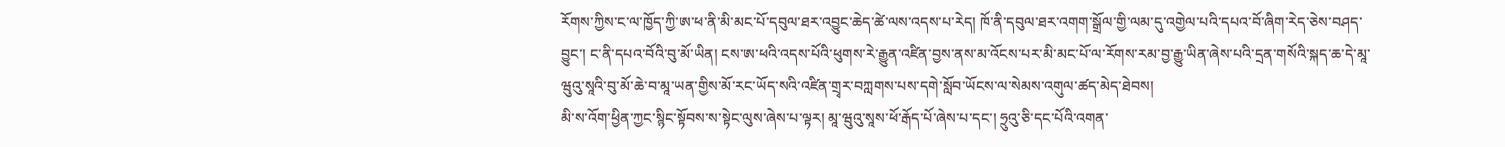རོགས་ཀྱིས་ང་ལ་ཁྱོད་ཀྱི་ཨ་ཕ་ནི་མི་མང་པོ་དབུལ་ཐར་འབྱུང་ཆེད་ཚེ་ལས་འདས་པ་རེད། ཁོ་ནི་དབུལ་ཐར་འགག་སྒྲོལ་གྱི་ལམ་དུ་འགྱེལ་པའི་དཔའ་བོ་ཞིག་རེད་ཅེས་བཤད་བྱུང་། ང་ནི་དཔའ་བོའི་བུ་མོ་ཡིན། ངས་ཨ་ཕའི་འདས་པོའི་ཕུགས་རེ་རྒྱུན་འཛིན་བྱས་ནས་མ་འོངས་པར་མི་མང་པོ་ལ་རོགས་རམ་བྱ་རྒྱུ་ཡིན་ཞེས་པའི་དྲན་གསོའི་སྐད་ཆ་དེ་མཱ་ཝུའུ་སཱའི་བུ་མོ་ཆེ་བ་མཱ་ཡན་གྱིས་མོ་རང་ཡོད་སའི་འཛིན་གྲྭར་བཀླགས་པས་དགེ་སློབ་ཡོངས་ལ་སེམས་འགུལ་ཚད་མེད་ཐེབས།
མི་ས་འོག་ཕྱིན་ཀྱང་སྙིང་སྟོབས་ས་སྟེང་ལུས་ཞེས་པ་ལྟར། མཱ་ཝུའུ་སཱས་ཕོ་རྒོད་པོ་ཞེས་པ་དང་། ཧྲུའུ་ཅི་དང་པོའི་འགན་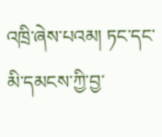འཁྲི་ཞེས་པའམ། ཏང་དང་མི་དམངས་ཀྱི་བྱ་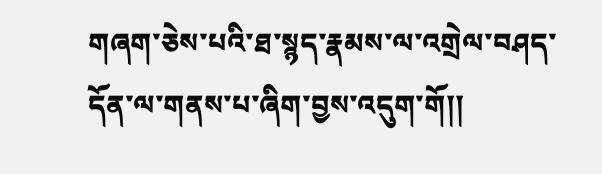གཞག་ཅེས་པའི་ཐ་སྙད་རྣམས་ལ་འགྲེལ་བཤད་དོན་ལ་གནས་པ་ཞིག་བྱས་འདུག་གོ།།